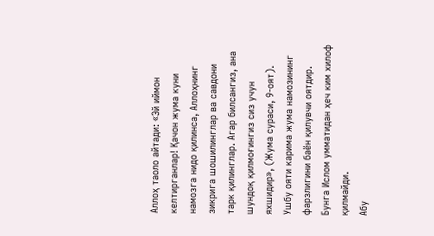Аллоҳ таоло айтади: «Эй иймон келтирганлар! Қачон жума куни намозга нидо қилинса, Аллоҳнинг зикрига шошилинглар ва савдони тарк қилинглар. Агар билсангиз, ана шундоқ қилмоғингиз сиз учун яхшидир», (Жума сураси, 9-оят).
Ушбу ояти карима жума намозининг фарзлигини баён қилувчи оятдир. Бунга Ислом умматидан ҳеч ким хилоф қилмайди.
Абу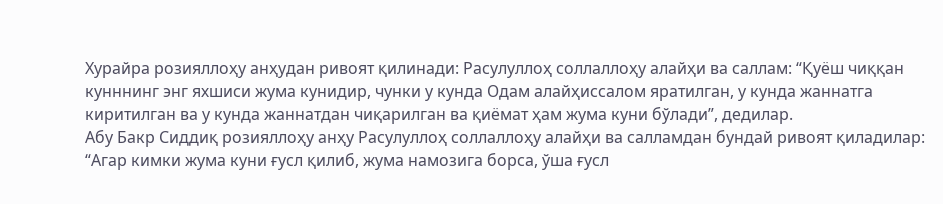Хурайра розияллоҳу анҳудан ривоят қилинади: Расулуллоҳ соллаллоҳу алайҳи ва саллам: “Қуёш чиққан кунннинг энг яхшиси жума кунидир, чунки у кунда Одам алайҳиссалом яратилган, у кунда жаннатга киритилган ва у кунда жаннатдан чиқарилган ва қиёмат ҳам жума куни бўлади”, дедилар.
Абу Бакр Сиддиқ розияллоҳу анҳу Расулуллоҳ соллаллоҳу алайҳи ва салламдан бундай ривоят қиладилар: “Агар кимки жума куни ғусл қилиб, жума намозига борса, ўша ғусл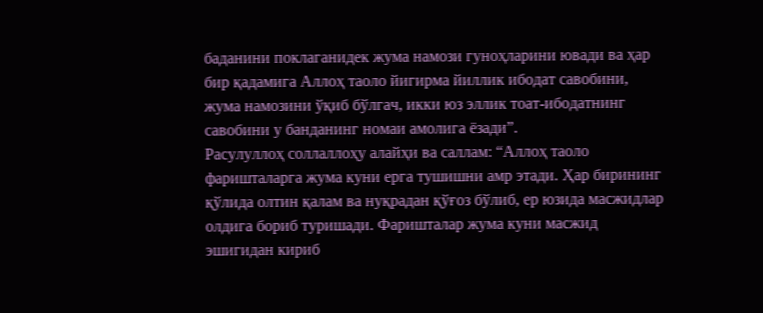баданини поклаганидек жума намози гуноҳларини ювади ва ҳар бир қадамига Аллоҳ таоло йигирма йиллик ибодат савобини, жума намозини ўқиб бўлгач, икки юз эллик тоат-ибодатнинг савобини у банданинг номаи амолига ёзади”.
Расулуллоҳ соллаллоҳу алайҳи ва саллам: “Аллоҳ таоло фаришталарга жума куни ерга тушишни амр этади. Ҳар бирининг қўлида олтин қалам ва нуқрадан қўғоз бўлиб, ер юзида масжидлар олдига бориб туришади. Фаришталар жума куни масжид эшигидан кириб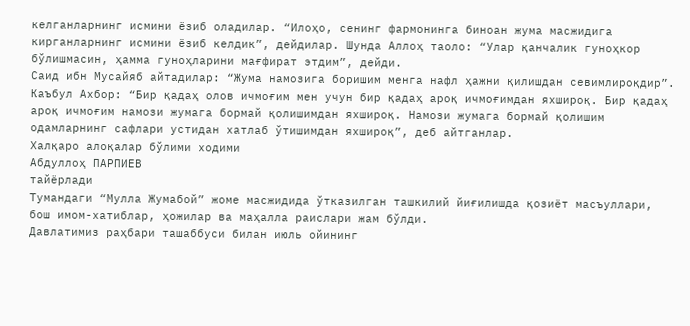келганларнинг исмини ёзиб оладилар. “Илоҳо, сенинг фармонинга биноан жума масжидига кирганларнинг исмини ёзиб келдик”, дейдилар. Шунда Аллоҳ таоло: “Улар қанчалик гуноҳкор бўлишмасин, ҳамма гуноҳларини мағфират этдим”, дейди.
Саид ибн Мусайяб айтадилар: “Жума намозига боришим менга нафл ҳажни қилишдан севимлироқдир”.
Каъбул Ахбор: “Бир қадаҳ олов ичмоғим мен учун бир қадаҳ ароқ ичмоғимдан яхшироқ. Бир қадаҳ ароқ ичмоғим намози жумага бормай қолишимдан яхшироқ. Намози жумага бормай қолишим одамларнинг сафлари устидан хатлаб ўтишимдан яхшироқ”, деб айтганлар.
Халқаро алоқалар бўлими ходими
Абдуллоҳ ПАРПИЕВ
тайёрлади
Тумандаги “Мулла Жумабой” жоме масжидида ўтказилган ташкилий йиғилишда қозиёт масъуллари, бош имом-хатиблар, ҳожилар ва маҳалла раислари жам бўлди.
Давлатимиз раҳбари ташаббуси билан июль ойининг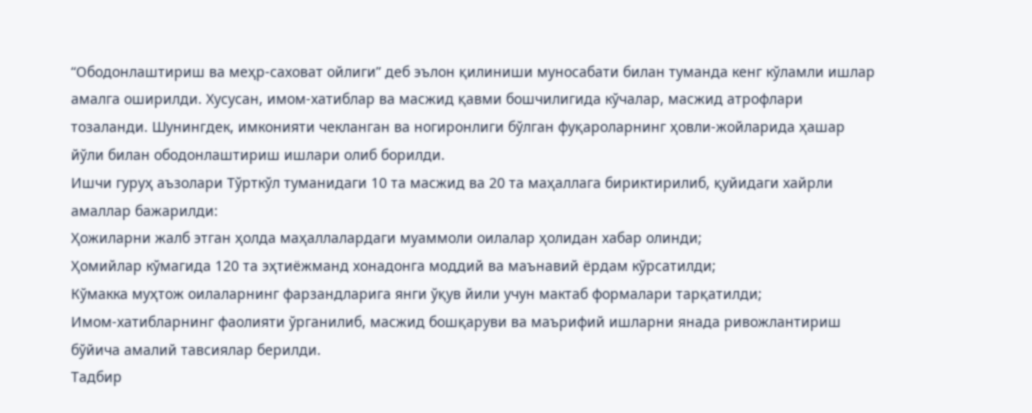“Ободонлаштириш ва меҳр-саховат ойлиги” деб эълон қилиниши муносабати билан туманда кенг кўламли ишлар амалга оширилди. Хусусан, имом-хатиблар ва масжид қавми бошчилигида кўчалар, масжид атрофлари тозаланди. Шунингдек, имконияти чекланган ва ногиронлиги бўлган фуқароларнинг ҳовли-жойларида ҳашар йўли билан ободонлаштириш ишлари олиб борилди.
Ишчи гуруҳ аъзолари Тўрткўл туманидаги 10 та масжид ва 20 та маҳаллага бириктирилиб, қуйидаги хайрли амаллар бажарилди:
Ҳожиларни жалб этган ҳолда маҳаллалардаги муаммоли оилалар ҳолидан хабар олинди;
Ҳомийлар кўмагида 120 та эҳтиёжманд хонадонга моддий ва маънавий ёрдам кўрсатилди;
Кўмакка муҳтож оилаларнинг фарзандларига янги ўқув йили учун мактаб формалари тарқатилди;
Имом-хатибларнинг фаолияти ўрганилиб, масжид бошқаруви ва маърифий ишларни янада ривожлантириш бўйича амалий тавсиялар берилди.
Тадбир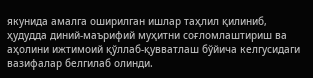якунида амалга оширилган ишлар таҳлил қилиниб, ҳудудда диний-маърифий муҳитни соғломлаштириш ва аҳолини ижтимоий қўллаб-қувватлаш бўйича келгусидаги вазифалар белгилаб олинди.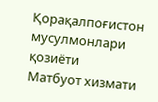Қорақалпоғистон мусулмонлари қозиёти
Матбуот хизмати